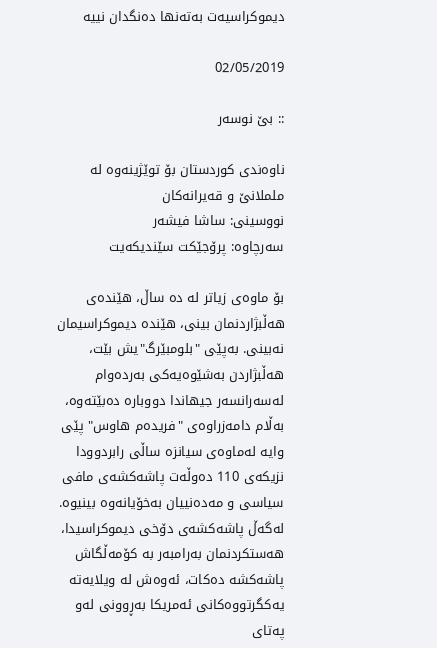دیموكراسیه‌ت به‌ته‌نها ده‌نگدان نییه‌

02/05/2019

:: بێ نوسەر

ناوه‌ندی كوردستان بۆ توێژینه‌وه‌ له‌ ململانێ و قه‌یرانه‌كان
نووسینى: ساشا فیشه‌ر
سه‌رچاوه‌: پرۆجێكت سێندیكه‌یت

بۆ ماوه‌ى زیاتر له‌ ده‌ ساڵ، هێنده‌ى هه‌ڵبژاردنمان بینى، هێنده‌ دیموكراسیمان نه‌بینى. به‌پێى "بلومبێرگ"یش بێت، هه‌ڵبژاردن به‌شێوه‌یه‌كى به‌رده‌وام له‌سه‌رانسه‌ر جیهاندا دووباره‌ ده‌بێته‌وه‌، به‌ڵام دامه‌زراوه‌ى "فریده‌م هاوس" پێى وایه‌ له‌ماوه‌ى سیانزه‌ ساڵى رابردوودا نزیكه‌ى 110 ده‌وڵه‌ت پاشه‌كشه‌ى مافى سیاسى و مه‌ده‌نییان به‌خۆیانه‌وه‌ بینیوه‌.
له‌گه‌ڵ پاشه‌كشه‌ى دۆخى دیموكراسیدا، هه‌ستكردنمان به‌رامبه‌ر به‌ كۆمه‌ڵگاش پاشه‌كشه‌ ده‌كات، ئه‌وه‌ش له‌ ویلایه‌ته‌ یه‌كگرتووه‌كانى ئه‌مریكا به‌ڕوونى له‌و په‌تاى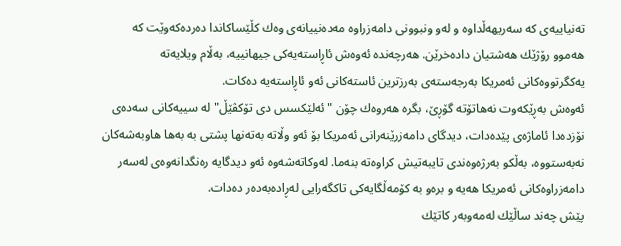ته‌نیاییه‌ى كه‌ سه‌ریهه‌ڵداوه‌ و له‌و ونبوونى دامه‌زراوه‌ مه‌ده‌نییانه‌ى وه‌ك كڵێساكاندا ده‌رده‌كه‌وێت كه‌ هه‌موو رۆژێك هه‌شتیان داده‌خرێن. هه‌رچه‌نده‌ ئه‌وه‌ش ئاڕاسته‌یه‌كى جیهانییه‌، به‌ڵام ویلایه‌ته‌ یه‌كگرتووه‌كانى ئه‌مریكا به‌رجه‌سته‌ى به‌رزترین ئاسته‌كانى ئه‌و ئاڕاسته‌یه‌ ده‌كات.
ئه‌وه‌ش به‌ڕێكه‌وت نه‌هاتۆته‌ گۆڕێ، بگره‌ هه‌روه‌ك چۆن "ئه‌لێكسس دى تۆكڤێڵ" له‌ سییه‌كانى سه‌ده‌ى نۆزده‌دا ئاماژه‌ى پێده‌دات، دیدگاى دامه‌زرێنه‌رانى ئه‌مریكا بۆ ئه‌و وڵاته‌ به‌ته‌نها پشتى به‌ به‌ها هاوبه‌شه‌كان نه‌به‌ستووه‌، به‌ڵكو به‌رژه‌وه‌ندى تایبه‌تیش كراوه‌ته‌ بنه‌ما. له‌وكاته‌شه‌وه‌ ئه‌و دیدگایه‌ ره‌نگدانه‌وه‌ى له‌سه‌ر دامه‌زراوه‌كانى ئه‌مریكا هه‌یه‌ و بره‌و به‌ كۆمه‌ڵگایه‌كى تاكگه‌رایى له‌ڕاده‌به‌ده‌ر ده‌دات.
پێش چه‌ند ساڵێك له‌مه‌وبه‌ر كاتێك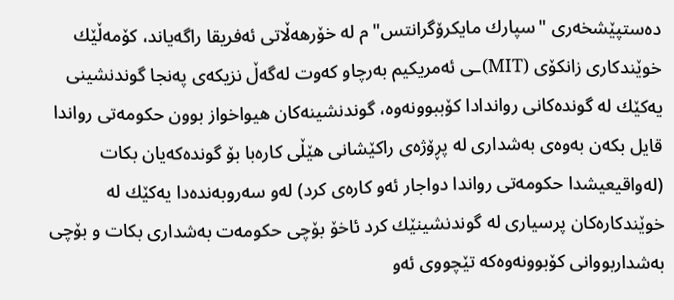ده‌ستپێشخه‌رى "سپارك مایكرۆگرانتس"م له‌ خۆرهه‌ڵاتى ئه‌فریقا راگه‌یاند، كۆمه‌ڵێك خوێندكارى زانكۆى (MIT)ـى ئه‌مریكیم به‌رچاو كه‌وت له‌گه‌ڵ نزیكه‌ى په‌نجا گوندنشینى یه‌كێك له‌ گونده‌كانى رواندادا كۆببوونه‌وه‌، گوندنشینه‌كان هیواخواز بوون حكومه‌تى رواندا قایل بكه‌ن به‌وه‌ى به‌شدارى له‌ پڕۆژه‌ى راكێشانى هێڵى كاره‌با بۆ گونده‌كه‌یان بكات (له‌واقیعیشدا حكومه‌تى رواندا دواجار ئه‌و كاره‌ى كرد) له‌و سه‌روبه‌نده‌دا یه‌كێك له‌ خوێندكاره‌كان پرسیارى له‌ گوندنشینێك كرد ئاخۆ بۆچى حكومه‌ت به‌شدارى بكات و بۆچى به‌شداربووانى كۆبوونه‌وه‌كه‌ تێچووى ئه‌و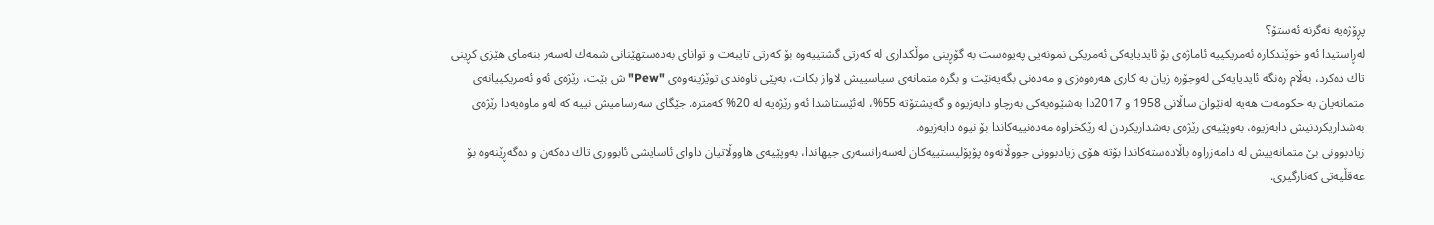پڕۆژه‌یه‌ نه‌گرنه‌ ئه‌ستۆ؟
له‌ڕاستیدا ئه‌و خوێندكاره‌ ئه‌مریكییه‌ ئاماژه‌ى بۆ ئایدیایه‌كى ئه‌مریكى نمونه‌یى په‌یوه‌ست به‌ گۆڕینى موڵكدارى له‌ كه‌رتى گشتییه‌وه‌ بۆ كه‌رتى تایبه‌ت و تواناى به‌ده‌ستهێنانى شمه‌ك له‌سه‌ر بنه‌ماى هێزى كڕینى تاك ده‌كرد، به‌ڵام ره‌نگه‌ ئایدیایه‌كى له‌وجۆره‌ زیان به‌ كارى هه‌ره‌وه‌زى و مه‌ده‌نى بگه‌یه‌نێت و بگره‌ متمانه‌ى سیاسییش لاواز بكات، به‌پێى ناوه‌ندى توێژینه‌وه‌ى "Pew"ش بێت، رێژه‌ى ئه‌و ئه‌مریكییانه‌ى متمانه‌یان به‌ حكومه‌ت هه‌یه‌ له‌نێوان ساڵانى 1958 و 2017دا به‌شێوه‌یه‌كى به‌رچاو دابه‌زیوه‌ و گه‌یشتۆته‌ 55%، له‌ئێستاشدا ئه‌و رێژه‌یه‌ له‌ 20% كه‌متره‌. جێگاى سه‌رسامیش نییه‌ كه‌ له‌و ماوه‌یه‌دا رێژه‌ى به‌شداریكردنیش دابه‌زیوه‌، به‌وپێیه‌ى رێژه‌ى به‌شداریكردن له‌ رێكخراوه‌ مه‌ده‌نییه‌كاندا بۆ نیوه‌ دابه‌زیوه‌.
زیادبوونى بێ متمانه‌ییش له‌ دامه‌زراوه‌ باڵاده‌سته‌كاندا بۆته‌ هۆى زیادبوونى جووڵانه‌وه‌ پۆپۆلیستییه‌كان له‌سه‌رانسه‌رى جیهاندا، به‌وپێیه‌ى هاووڵاتیان داواى ئاسایشى ئابوورى تاك ده‌كه‌ن و ده‌گه‌ڕێنه‌وه‌ بۆ عه‌قڵیه‌تى كه‌نارگیرى.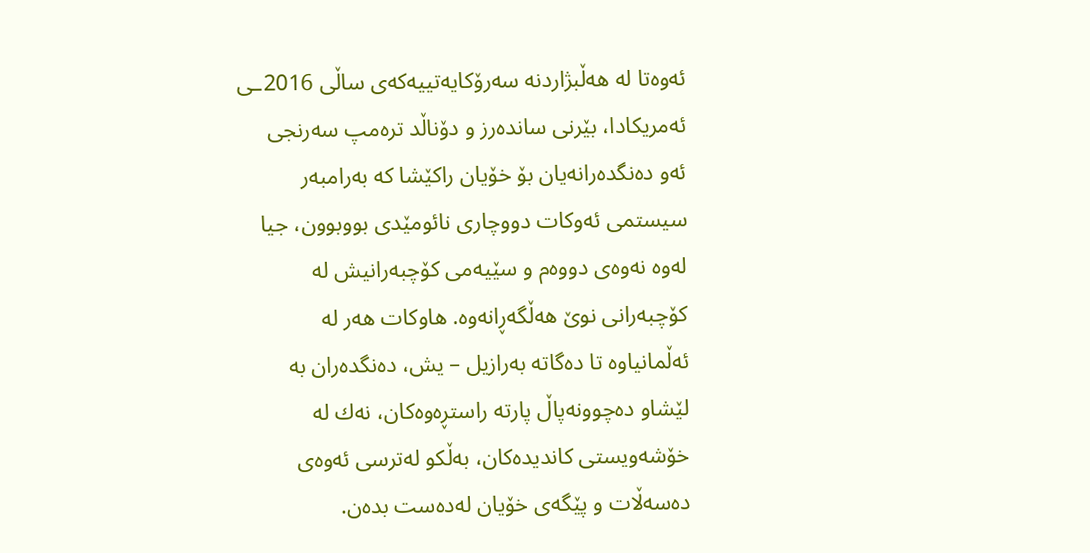ئه‌وه‌تا له‌ هه‌ڵبژاردنه‌ سه‌رۆكایه‌تییه‌كه‌ى ساڵى 2016ـى ئه‌مریكادا، بێرنى سانده‌رز و دۆناڵد تره‌مپ سه‌رنجى ئه‌و ده‌نگده‌رانه‌یان بۆ خۆیان راكێشا كه‌ به‌رامبه‌ر سیستمى ئه‌وكات دووچارى نائومێدى بووبوون، جیا له‌وه‌ نه‌وه‌ى دووه‌م و سێیه‌مى كۆچبه‌رانیش له‌ كۆچبه‌رانى نوێ هه‌ڵگه‌ڕانه‌وه‌. هاوكات هه‌ر له‌ ئه‌ڵمانیاوه‌ تا ده‌گاته‌ به‌رازیل – یش، ده‌نگده‌ران به‌ لێشاو ده‌چوونه‌پاڵ پارته‌ راستڕه‌وه‌كان، نه‌ك له‌ خۆشه‌ویستى كاندیده‌كان، به‌ڵكو له‌ترسى ئه‌وه‌ى ده‌سه‌ڵات و پێگه‌ى خۆیان له‌ده‌ست بده‌ن.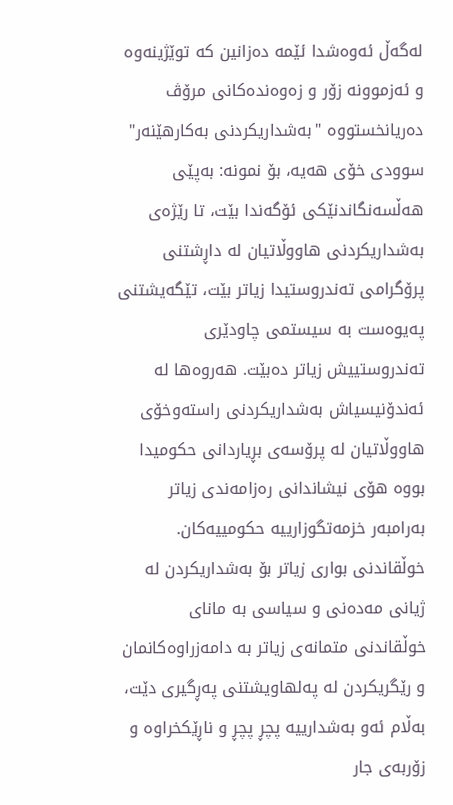له‌گه‌ڵ ئه‌وه‌شدا ئێمه‌ ده‌زانین كه‌ توێژینه‌وه‌ و ئه‌زموونه‌ زۆر و زه‌وه‌نده‌كانى مرۆڤ ده‌ریانخستووه‌ "به‌شداریكردنى به‌كارهێنه‌ر" سوودى خۆى هه‌یه‌، بۆ نمونه‌: به‌پێى هه‌ڵسه‌نگاندنێكى ئۆگه‌ندا بێت، تا رێژه‌ى به‌شداریكردنى هاووڵاتیان له‌ داڕشتنى پرۆگرامى ته‌ندروستیدا زیاتر بێت، تێگه‌یشتنى په‌یوه‌ست به‌ سیستمى چاودێرى ته‌ندروستییش زیاتر ده‌بێت. هه‌روه‌ها له‌ ئه‌ندۆنیسیاش به‌شداریكردنى راسته‌وخۆى هاووڵاتیان له‌ پرۆسه‌ى بڕیاردانى حكومیدا بووه‌ هۆى نیشاندانى ره‌زامه‌ندى زیاتر به‌رامبه‌ر خزمه‌تگوزارییه‌ حكومییه‌كان.
خوڵقاندنى بوارى زیاتر بۆ به‌شداریكردن له‌ ژیانى مه‌ده‌نى و سیاسى به‌ ماناى خوڵقاندنى متمانه‌ى زیاتر به‌ دامه‌زراوه‌كانمان و رێگریكردن له‌ په‌لهاویشتنى په‌ڕگیرى دێت، به‌ڵام ئه‌و به‌شدارییه‌ پچڕ پچڕ و ناڕێكخراوه‌ و زۆربه‌ى جار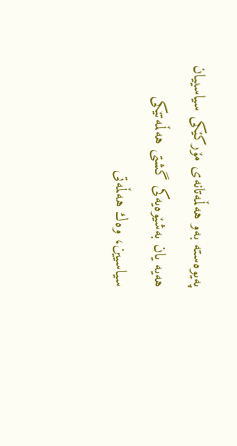په‌یوه‌سته‌ به‌و هه‌ڵمه‌تانه‌ى مۆركێكى سیاسییان هه‌یه‌ یان به‌شێوه‌یه‌كى گشتى هه‌ڵمه‌تێكى سیاسیین، وه‌ك هه‌ڵمه‌تى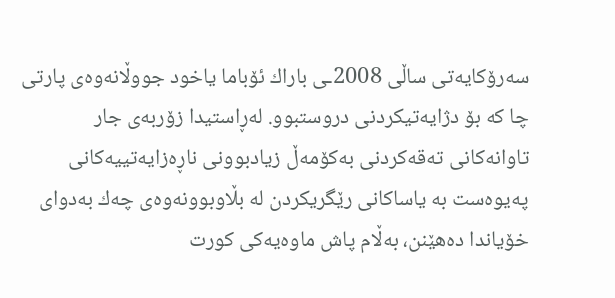سه‌رۆكایه‌تى ساڵى 2008ـى باراك ئۆباما یاخود جووڵانه‌وه‌ى پارتى چا كه‌ بۆ دژایه‌تیكردنى دروستبوو. له‌ڕاستیدا زۆربه‌ى جار تاوانه‌كانى ته‌قه‌كردنى به‌كۆمه‌ڵ زیادبوونى ناڕه‌زایه‌تییه‌كانى په‌یوه‌ست به‌ یاساكانى رێگریكردن له‌ بڵاوبوونه‌وه‌ى چه‌ك به‌دواى خۆیاندا ده‌هێنن، به‌ڵام پاش ماوه‌یه‌كى كورت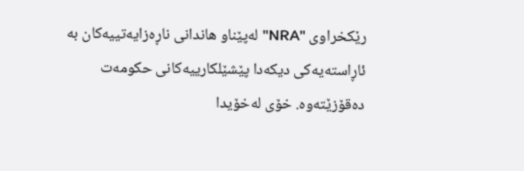رێكخراوى "NRA" له‌پێناو هاندانى ناڕه‌زایه‌تییه‌كان به‌ ئاڕاسته‌یه‌كى دیكه‌دا پێشێلكارییه‌كانى حكومه‌ت ده‌قۆزێته‌وه‌. خۆى له‌خۆیدا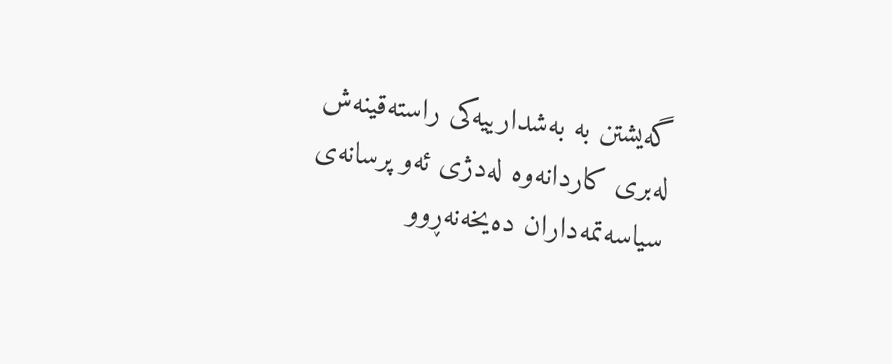گه‌یشتن به‌ به‌شدارییه‌كى راسته‌قینه‌ش له‌برى كاردانه‌وه‌ له‌دژى ئه‌و پرسانه‌ى سیاسه‌تمه‌داران ده‌یخه‌نه‌ڕوو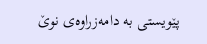پێویستى به‌ دامه‌زراوه‌ى نوێ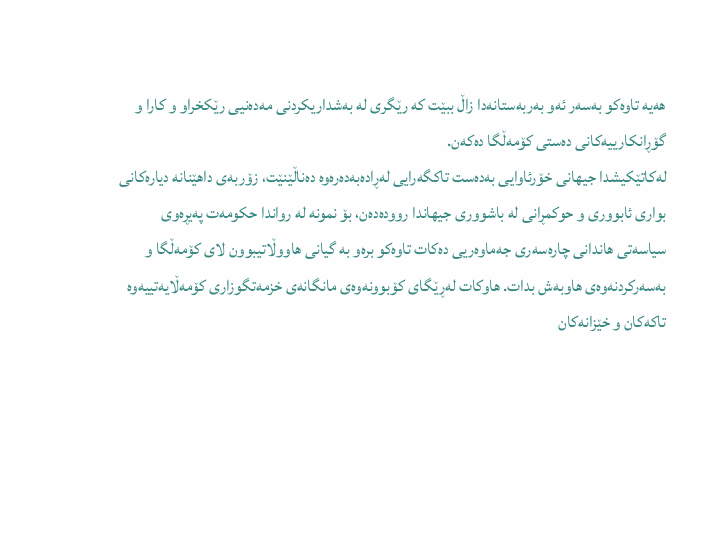هه‌یه‌ تاوه‌كو به‌سه‌ر ئه‌و به‌ربه‌ستانه‌دا زاڵ ببێت كه‌ رێگرى له‌ به‌شداریكردنى مه‌ده‌نیى رێكخراو و كارا و گۆڕانكارییه‌كانى ده‌ستى كۆمه‌ڵگا ده‌كه‌ن.
له‌كاتێكیشدا جیهانى خۆرئاوایى به‌ده‌ست تاكگه‌رایى له‌ڕاده‌به‌ده‌ره‌وه‌ ده‌ناڵێنێت، زۆربه‌ى داهێنانه‌ دیاره‌كانى بوارى ئابوورى و حوكمڕانى له‌ باشوورى جیهاندا رووده‌ده‌ن، بۆ نمونه‌ له‌ رواندا حكومه‌ت په‌یڕه‌وى سیاسه‌تى هاندانى چاره‌سه‌رى جه‌ماوه‌ریى ده‌كات تاوه‌كو بره‌و به‌ گیانى هاووڵاتیبوون لاى كۆمه‌ڵگا و به‌سه‌ركردنه‌وه‌ى هاوبه‌ش بدات. هاوكات له‌ڕێگاى كۆبوونه‌وه‌ى مانگانه‌ى خزمه‌تگوزارى كۆمه‌ڵایه‌تییه‌وه‌ تاكه‌كان و خێزانه‌كان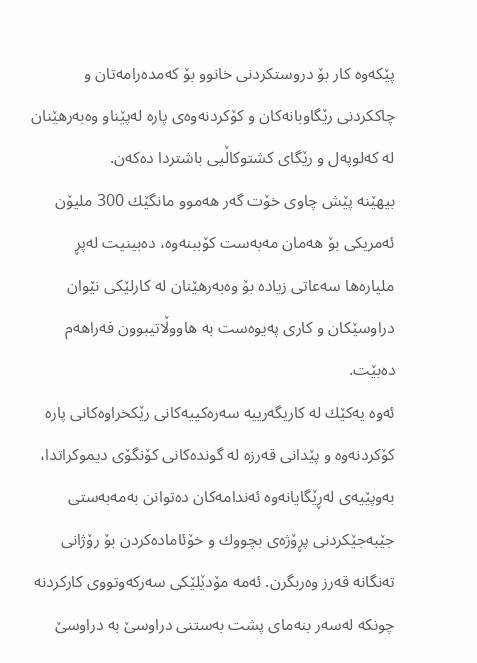پێكه‌وه‌ كار بۆ دروستكردنى خانوو بۆ كه‌مده‌رامه‌تان و چاككردنى رێگاوبانه‌كان و كۆكردنه‌وه‌ى پاره‌ له‌پێناو وه‌به‌رهێنان له‌ كه‌لوپه‌ل و رێگاى كشتوكاڵیى باشتردا ده‌كه‌ن.
بیهێنه‌ پێش چاوى خۆت گه‌ر هه‌موو مانگێك 300 ملیۆن ئه‌مریكى بۆ هه‌مان مه‌به‌ست كۆببنه‌وه‌، ده‌بینیت له‌پڕ ملیاره‌ها سه‌عاتى زیاده‌ بۆ وه‌به‌رهێنان له‌ كارلێكى نێوان دراوسێكان و كارى په‌یوه‌ست به‌ هاووڵاتیبوون فه‌راهه‌م ده‌بێت.
ئه‌وه‌ یه‌كێك له‌ كاریگه‌رییه‌ سه‌ره‌كییه‌كانى رێكخراوه‌كانى پاره‌ كۆكردنه‌وه‌ و پێدانى قه‌رزه‌ له‌ گونده‌كانى كۆنگۆى دیموكراتدا، به‌وپێیه‌ى له‌ڕێگایانه‌وه‌ ئه‌ندامه‌كان ده‌توانن به‌مه‌به‌ستى جێبه‌جێكردنى پڕۆژه‌ى بچووك و خۆئاماده‌كردن بۆ رۆژانى ته‌نگانه‌ قه‌رز وه‌ربگرن. ئه‌مه‌ مۆدێلێكى سه‌ركه‌وتووى كاركردنه‌ چونكه‌ له‌سه‌ر بنه‌ماى پشت به‌ستنى دراوسێ به‌ دراوسێ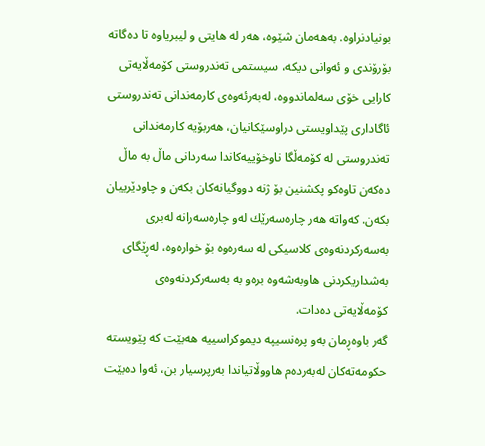بونیادنراوه‌. به‌هه‌مان شێوه‌، هه‌ر له‌ هایتى و لیبریاوه‌ تا ده‌گاته‌ بۆرۆندى و ئه‌وانى دیكه‌، سیستمى ته‌ندروستى كۆمه‌ڵایه‌تى كارایى خۆى سه‌لماندووه‌، له‌به‌رئه‌وه‌ى كارمه‌ندانى ته‌ندروستى ئاگادارى پێداویستى دراوسێكانیان، هه‌ربۆیه‌ كارمه‌ندانى ته‌ندروستى له‌ كۆمه‌ڵگا ناوخۆییه‌كاندا سه‌ردانى ماڵ به‌ ماڵ ده‌كه‌ن تاوه‌كو پكشنین بۆ ژنه‌ دووگیانه‌كان بكه‌ن و چاودێرییان بكه‌ن. كه‌واته‌ هه‌ر چاره‌سه‌رێك له‌و چاره‌سه‌رانه‌ له‌برى به‌سه‌ركردنه‌وه‌ى كلاسیكى له‌ سه‌ره‌وه‌ بۆ خواره‌وه‌، له‌ڕێگاى به‌شداریكردنى هاوبه‌شه‌وه‌ بره‌و به‌ به‌سه‌ركردنه‌وه‌ى كۆمه‌ڵایه‌تى ده‌دات.
گه‌ر باوه‌ڕمان به‌و پره‌نسیپه‌ دیموكراسییه‌ هه‌بێت كه‌ پێویسته‌ حكومه‌ته‌كان له‌به‌رده‌م هاووڵاتیاندا به‌رپرسیار بن، ئه‌وا ده‌بێت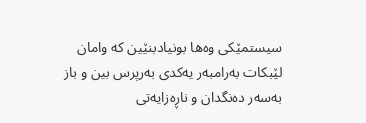سیستمێكى وه‌ها بونیادبنێین كه‌ وامان لێبكات به‌رامبه‌ر یه‌كدى به‌رپرس بین و باز به‌سه‌ر ده‌نگدان و ناڕه‌زایه‌تى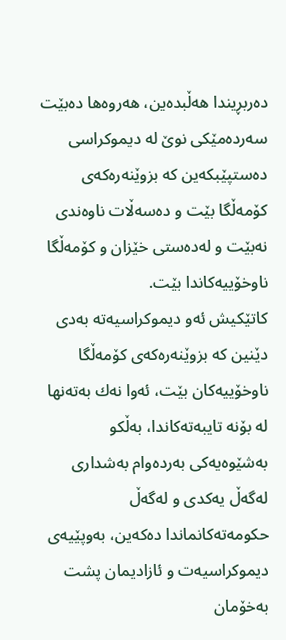ده‌ربڕیندا هه‌ڵبده‌ین، هه‌روه‌ها ده‌بێت سه‌رده‌مێكى نوێ له‌ دیموكراسى ده‌ستپێبكه‌ین كه‌ بزوێنه‌ره‌كه‌ى كۆمه‌ڵگا بێت و ده‌سه‌ڵات ناوه‌ندى نه‌بێت و له‌ده‌ستى خێزان و كۆمه‌ڵگا ناوخۆییه‌كاندا بێت.
كاتێكیش ئه‌و دیموكراسیه‌ته‌ به‌دى دێنین كه‌ بزوێنه‌ره‌كه‌ى كۆمه‌ڵگا ناوخۆییه‌كان بێت، ئه‌وا نه‌ك به‌ته‌نها له‌ بۆنه‌ تایبه‌ته‌كاندا، به‌ڵكو به‌شێوه‌یه‌كى به‌رده‌وام به‌شدارى له‌گه‌ڵ یه‌كدى و له‌گه‌ڵ حكومه‌ته‌كانماندا ده‌كه‌ین، به‌وپێیه‌ى دیموكراسیه‌ت و ئازادیمان پشت به‌خۆمان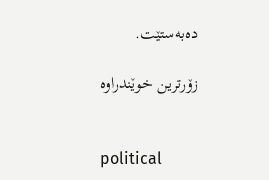ده‌به‌ستێت.

زۆرترین خوێندراوە


political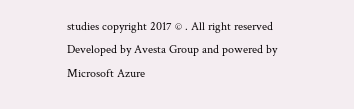studies copyright 2017 © . All right reserved Developed by Avesta Group and powered by Microsoft Azure